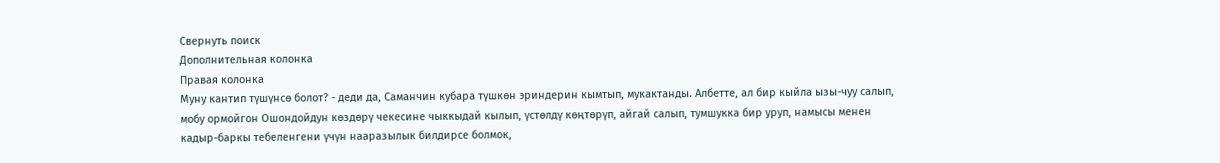Свернуть поиск
Дополнительная колонка
Правая колонка
Муну кантип түшүнсө болот? - деди да, Саманчин кубара түшкөн эриндерин кымтып, мукактанды. Албетте, ал бир кыйла ызы-чуу салып, мобу ормойгон Ошондойдун көздөрү чекесине чыккыдай кылып, үстөлдү көңтөрүп, айгай салып, тумшукка бир уруп, намысы менен кадыр-баркы тебеленгени үчүн нааразылык билдирсе болмок,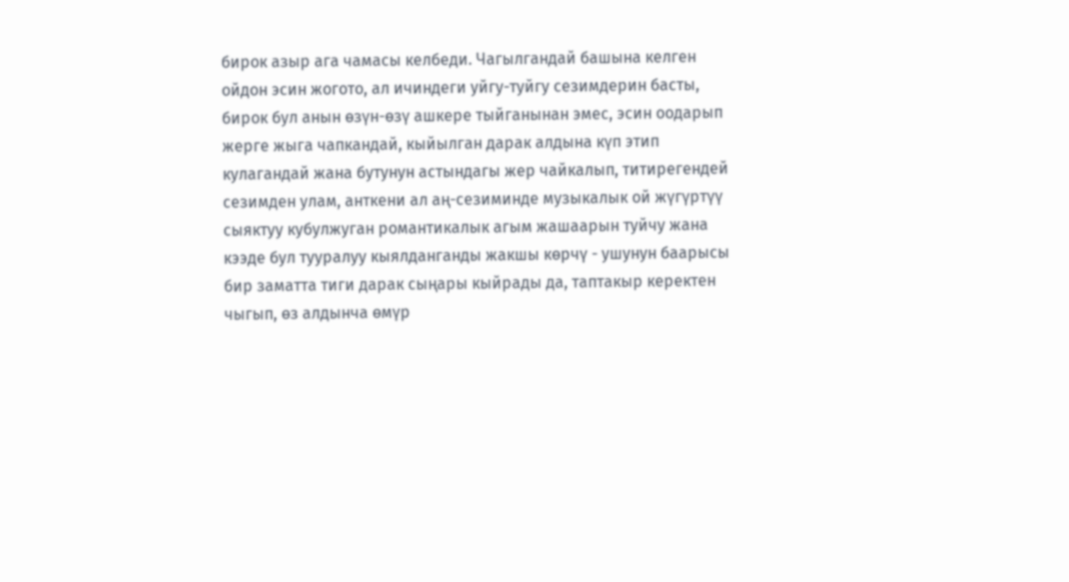бирок азыр ага чамасы келбеди. Чагылгандай башына келген ойдон эсин жогото, ал ичиндеги уйгу-туйгу сезимдерин басты, бирок бул анын өзүн-өзү ашкере тыйганынан эмес, эсин оодарып жерге жыга чапкандай, кыйылган дарак алдына күп этип кулагандай жана бутунун астындагы жер чайкалып, титирегендей сезимден улам, анткени ал аң-сезиминде музыкалык ой жүгүртүү сыяктуу кубулжуган романтикалык агым жашаарын туйчу жана кээде бул тууралуу кыялданганды жакшы көрчү - ушунун баарысы бир заматта тиги дарак сыңары кыйрады да, таптакыр керектен чыгып, өз алдынча өмүр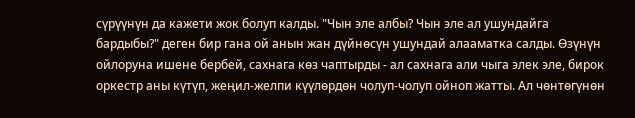сүрүүнүн да кажети жок болуп калды. "Чын эле албы? Чын эле ал ушундайга бардыбы?" деген бир гана ой анын жан дүйнөсүн ушундай алааматка салды. Өзүнүн ойлоруна ишене бербей, сахнага көз чаптырды - ал сахнага али чыга элек эле, бирок оркестр аны күтүп, жеңил-желпи күүлөрдөн чолуп-чолуп ойноп жатты. Ал чөнтөгүнөн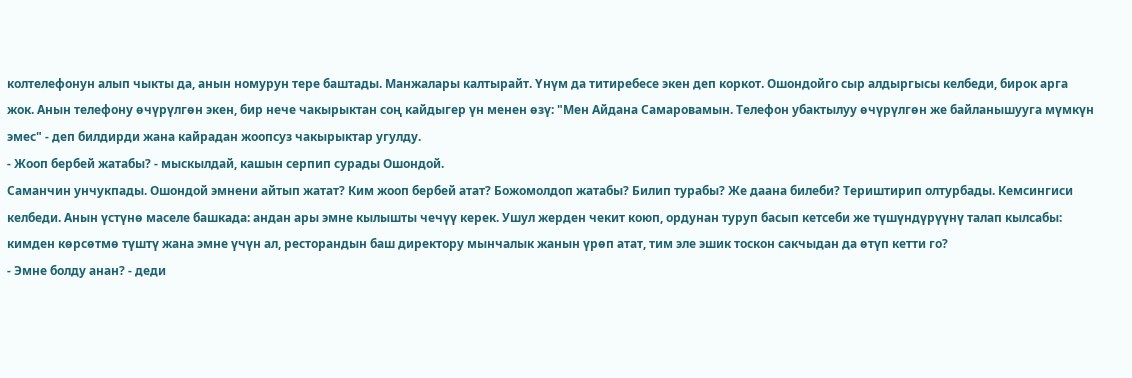колтелефонун алып чыкты да, анын номурун тере баштады. Манжалары калтырайт. Үнүм да титиребесе экен деп коркот. Ошондойго сыр алдыргысы келбеди, бирок арга жок. Анын телефону өчүрүлгөн экен, бир нече чакырыктан соң кайдыгер үн менен өзү: "Мен Айдана Самаровамын. Телефон убактылуу өчүрүлгөн же байланышууга мүмкүн эмес" - деп билдирди жана кайрадан жоопсуз чакырыктар угулду.
- Жооп бербей жатабы? - мыскылдай, кашын серпип сурады Ошондой.
Саманчин унчукпады. Ошондой эмнени айтып жатат? Ким жооп бербей атат? Божомолдоп жатабы? Билип турабы? Же даана билеби? Териштирип олтурбады. Кемсингиси келбеди. Анын үстүнө маселе башкада: андан ары эмне кылышты чечүү керек. Ушул жерден чекит коюп, ордунан туруп басып кетсеби же түшүндүрүүнү талап кылсабы: кимден көрсөтмө түштү жана эмне үчүн ал, ресторандын баш директору мынчалык жанын үрөп атат, тим эле эшик тоскон сакчыдан да өтүп кетти го?
- Эмне болду анан? - деди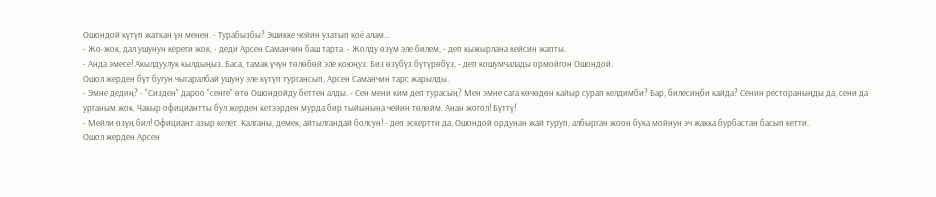Ошондой күтүп жаткан үн менен. - Турабызбы? Эшикке чейин узатып коё алам...
- Жо-жок, дал ушунун кереги жок, - деди Арсен Саманчин баш тарта. - Жолду өзүм эле билем, - деп кыжырлана кейсин жапты.
- Анда эмесе! Акылдуулук кылдыңыз. Баса, тамак үчүн төлөбөй эле коюңуз. Биз өзүбүз бүтүрөбүз, - деп кошумчалады ормойгон Ошондой.
Ошол жерден бүт бугун чыгаралбай ушуну эле күтүп тургансып, Арсен Саманчин тарс жарылды.
- Эмне дедиң? - "Сизден" дароо "сенге" өтө Ошондойду беттен алды. - Сен мени ким деп турасың? Мен эмне сага көчөдөн кайыр сурап келдимби? Бар, билесиңби кайда? Сенин рестораныңды да, сени да урганым жок. Чакыр официантты бул жерден кетээрден мурда бир тыйынына чейин төлөйм. Анан жогол! Бүттү!
- Мейли өзүң бил! Официант азыр келет. Калганы, демек, айтылгандай болсун! - деп эскертти да, Ошондой ордунан жай туруп, албырган жоон бука мойнун эч жакка бурбастан басып кетти.
Ошол жерден Арсен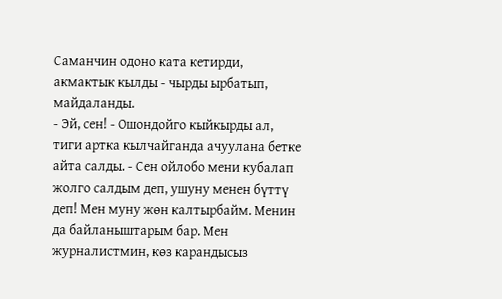Саманчин одоно ката кетирди, акмактык кылды - чырды ырбатып, майдаланды.
- Эй, сен! - Ошондойго кыйкырды ал, тиги артка кылчайганда ачуулана бетке айта салды. - Сен ойлобо мени кубалап жолго салдым деп, ушуну менен бүттү деп! Мен муну жөн калтырбайм. Менин да байланыштарым бар. Мен журналистмин, көз карандысыз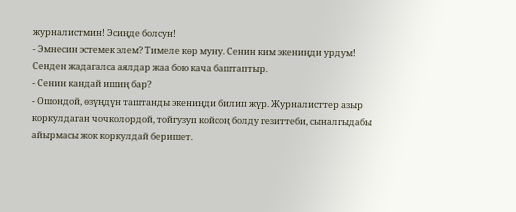журналистмин! Эсиңде болсун!
- Эмнесин эстемек элем? Тимеле көр муну. Сенин ким экениңди урдум! Сенден жадагалса аялдар жаа бою кача баштаптыр.
- Сенин кандай ишиң бар?
- Ошондой, өзүңдүн таштанды экениңди билип жүр. Журналисттер азыр коркулдаган чочколордой, тойгузуп койсоң болду гезиттеби, сыналгыдабы айырмасы жок коркулдай беришет.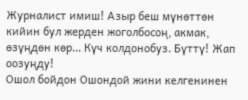Журналист имиш! Азыр беш мүнөттөн кийин бул жерден жоголбосоң, акмак, өзүңдөн көр... Күч колдонобуз. Бүттү! Жап оозуңду!
Ошол бойдон Ошондой жини келгенинен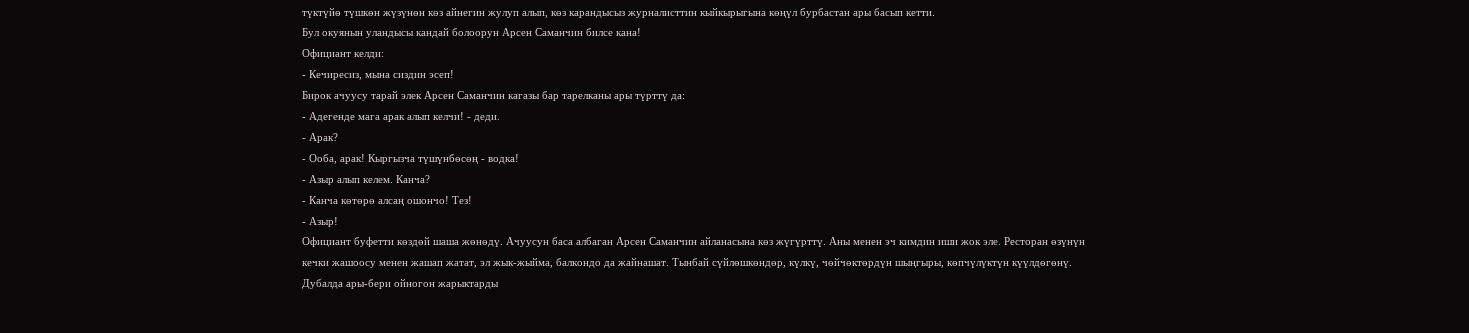түктүйө түшкөн жүзүнөн көз айнегин жулуп алып, көз карандысыз журналисттин кыйкырыгына көңүл бурбастан ары басып кетти.
Бул окуянын уландысы кандай болоорун Арсен Саманчин билсе кана!
Официант келди:
- Кечиресиз, мына сиздин эсеп!
Бирок ачуусу тарай элек Арсен Саманчин кагазы бар тарелканы ары түрттү да:
- Адегенде мага арак алып келчи! - деди.
- Арак?
- Ооба, арак! Кыргызча түшүнбөсөң - водка!
- Азыр алып келем. Канча?
- Канча көтөрө алсаң ошончо! Тез!
- Азыр!
Официант буфетти көздөй шаша жөнөдү. Ачуусун баса албаган Арсен Саманчин айланасына көз жүгүрттү. Аны менен эч кимдин иши жок эле. Ресторан өзүнүн кечки жашоосу менен жашап жатат, эл жык-жыйма, балкондо да жайнашат. Тынбай сүйлөшкөндөр, күлкү, чөйчөктөрдүн шыңгыры, көпчүлүктүн күүлдөгөнү. Дубалда ары-бери ойногон жарыктарды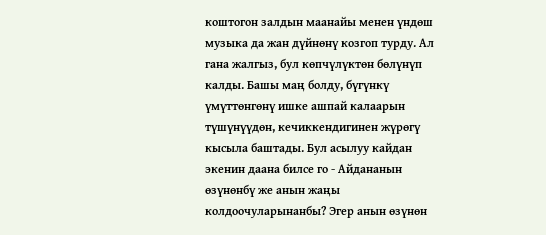коштогон залдын маанайы менен үндөш музыка да жан дүйнөнү козгоп турду. Ал гана жалгыз, бул көпчүлүктөн бөлүнүп калды. Башы маң болду, бүгүнкү үмүттөнгөнү ишке ашпай калаарын түшүнүүдөн, кечиккендигинен жүрөгү кысыла баштады. Бул асылуу кайдан экенин даана билсе го - Айдананын өзүнөнбү же анын жаңы колдоочуларынанбы? Эгер анын өзүнөн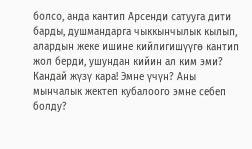болсо, анда кантип Арсенди сатууга дити барды, душмандарга чыккынчылык кылып, алардын жеке ишине кийлигишүүгө кантип жол берди, ушундан кийин ал ким эми? Кандай жүзү кара! Эмне үчүн? Аны мынчалык жектеп кубалоого эмне себеп болду?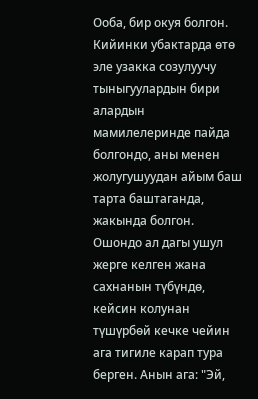Ооба, бир окуя болгон. Кийинки убактарда өтө эле узакка созулуучу тыныгуулардын бири алардын мамилелеринде пайда болгондо, аны менен жолугушуудан айым баш тарта баштаганда, жакында болгон. Ошондо ал дагы ушул жерге келген жана сахнанын түбүндө, кейсин колунан түшүрбөй кечке чейин ага тигиле карап тура берген. Анын ага: "Эй,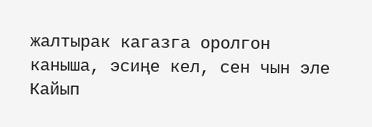жалтырак кагазга оролгон каныша, эсиңе кел, сен чын эле Кайып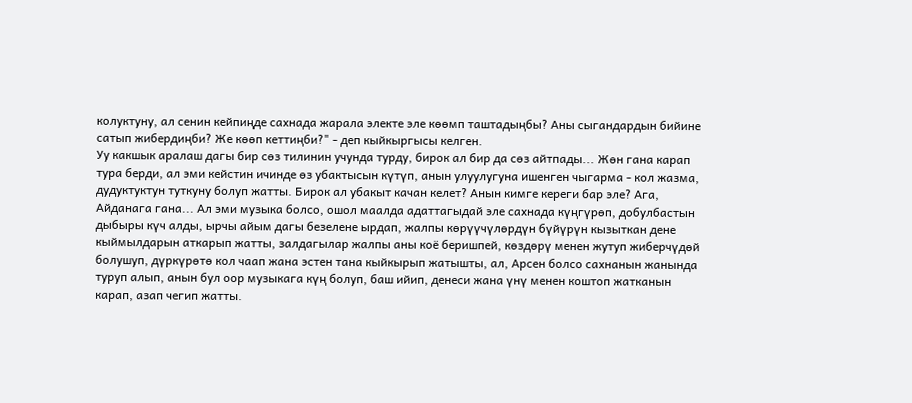колуктуну, ал сенин кейпиңде сахнада жарала электе эле көөмп таштадыңбы? Аны сыгандардын бийине сатып жибердиңби? Же көөп кеттиңби?" - деп кыйкыргысы келген.
Уу какшык аралаш дагы бир сөз тилинин учунда турду, бирок ал бир да сөз айтпады... Жөн гана карап тура берди, ал эми кейстин ичинде өз убактысын күтүп, анын улуулугуна ишенген чыгарма - кол жазма, дудуктуктун туткуну болуп жатты. Бирок ал убакыт качан келет? Анын кимге кереги бар эле? Ага, Айданага гана... Ал эми музыка болсо, ошол маалда адаттагыдай эле сахнада күңгүрөп, добулбастын дыбыры күч алды, ырчы айым дагы безелене ырдап, жалпы көрүүчүлөрдүн бүйүрүн кызыткан дене кыймылдарын аткарып жатты, залдагылар жалпы аны коё беришпей, көздөрү менен жутуп жиберчүдөй болушуп, дүркүрөтө кол чаап жана эстен тана кыйкырып жатышты, ал, Арсен болсо сахнанын жанында туруп алып, анын бул оор музыкага күң болуп, баш ийип, денеси жана үнү менен коштоп жатканын карап, азап чегип жатты.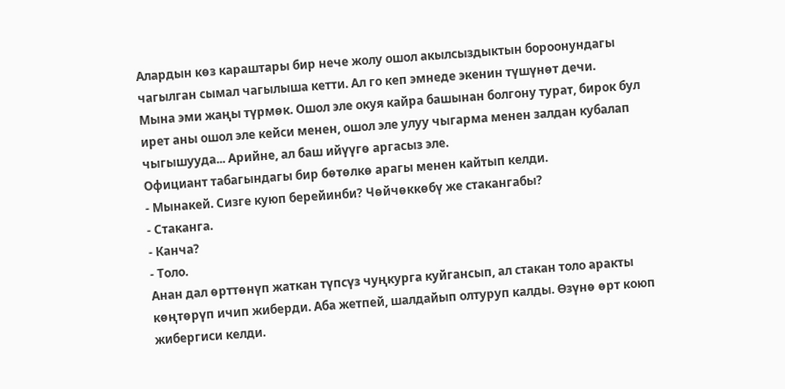Алардын көз караштары бир нече жолу ошол акылсыздыктын бороонундагы чагылган сымал чагылыша кетти. Ал го кеп эмнеде экенин түшүнөт дечи.
Мына эми жаңы түрмөк. Ошол эле окуя кайра башынан болгону турат, бирок бул ирет аны ошол эле кейси менен, ошол эле улуу чыгарма менен залдан кубалап чыгышууда... Арийне, ал баш ийүүгө аргасыз эле.
Официант табагындагы бир бөтөлкө арагы менен кайтып келди.
- Мынакей. Сизге куюп берейинби? Чөйчөккөбү же стакангабы?
- Стаканга.
- Канча?
- Толо.
Анан дал өрттөнүп жаткан түпсүз чуңкурга куйгансып, ал стакан толо аракты көңтөрүп ичип жиберди. Аба жетпей, шалдайып олтуруп калды. Өзүнө өрт коюп жибергиси келди.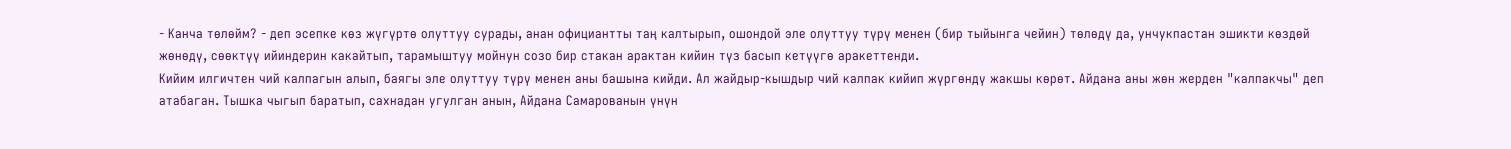- Канча төлөйм? - деп эсепке көз жүгүртө олуттуу сурады, анан официантты таң калтырып, ошондой эле олуттуу түрү менен (бир тыйынга чейин) төлөдү да, унчукпастан эшикти көздөй жөнөдү, сөөктүү ийиндерин какайтып, тарамыштуу мойнун созо бир стакан арактан кийин түз басып кетүүгө аракеттенди.
Кийим илгичтен чий калпагын алып, баягы эле олуттуу түрү менен аны башына кийди. Ал жайдыр-кышдыр чий калпак кийип жүргөндү жакшы көрөт. Айдана аны жөн жерден "калпакчы" деп атабаган. Тышка чыгып баратып, сахнадан угулган анын, Айдана Самарованын үнүн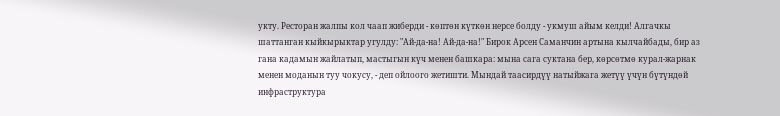укту. Ресторан жалпы кол чаап жиберди - көптөн күткөн нерсе болду - укмуш айым келди! Алгачкы шаттанган кыйкырыктар угулду: "Ай-да-на! Ай-да-на!" Бирок Арсен Саманчин артына кылчайбады, бир аз гана кадамын жайлатып, мастыгын күч менен башкара: мына сага суктана бер, көрсөтмө курал-жарнак менен моданын туу чокусу, - деп ойлоого жетишти. Мындай таасирдүү натыйжага жетүү үчүн бүтүндөй инфраструктура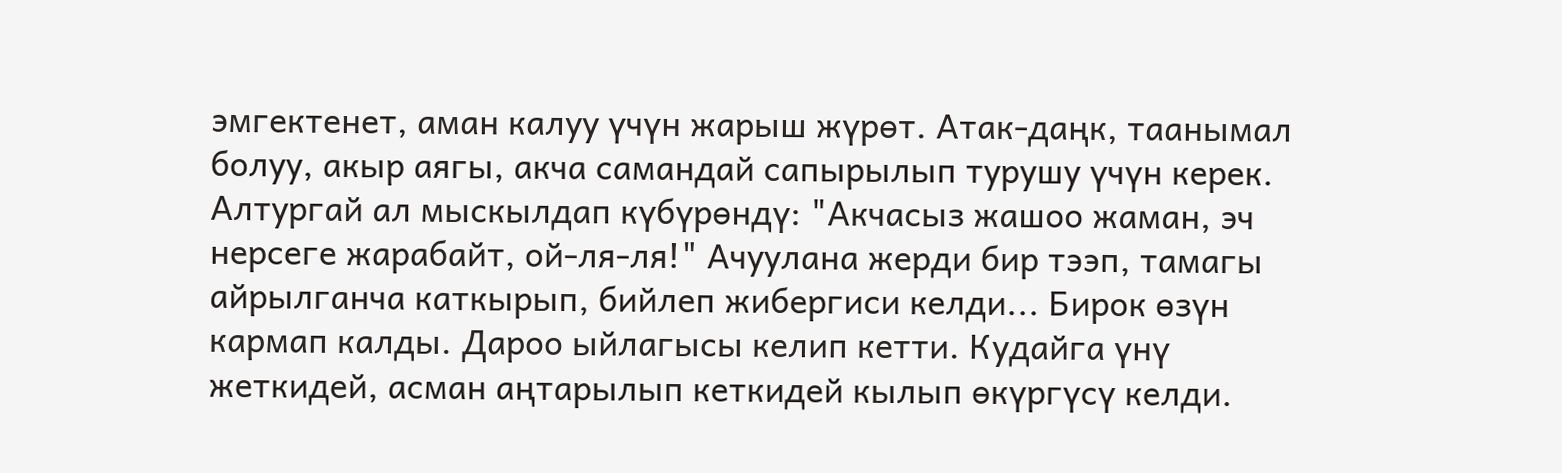эмгектенет, аман калуу үчүн жарыш жүрөт. Атак-даңк, таанымал болуу, акыр аягы, акча самандай сапырылып турушу үчүн керек. Алтургай ал мыскылдап күбүрөндү: "Акчасыз жашоо жаман, эч нерсеге жарабайт, ой-ля-ля!" Ачуулана жерди бир тээп, тамагы айрылганча каткырып, бийлеп жибергиси келди... Бирок өзүн кармап калды. Дароо ыйлагысы келип кетти. Кудайга үнү жеткидей, асман аңтарылып кеткидей кылып өкүргүсү келди.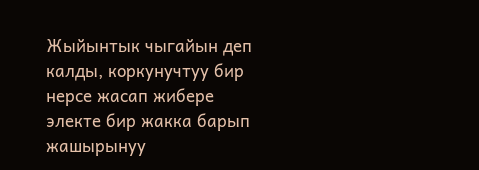Жыйынтык чыгайын деп калды, коркунучтуу бир нерсе жасап жибере электе бир жакка барып жашырынуу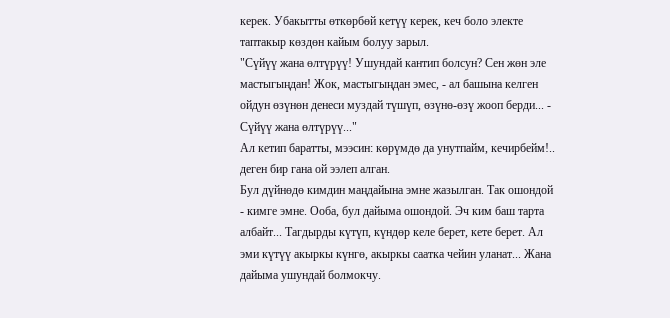керек. Убакытты өткөрбөй кетүү керек, кеч боло электе таптакыр көздөн кайым болуу зарыл.
"Сүйүү жана өлтүрүү! Ушундай кантип болсун? Сен жөн эле мастыгыңдан! Жок, мастыгыңдан эмес, - ал башына келген ойдун өзүнөн денеси муздай түшүп, өзүнө-өзү жооп берди... - Сүйүү жана өлтүрүү..."
Ал кетип баратты, мээсин: көрүмдө да унутпайм, кечирбейм!.. деген бир гана ой ээлеп алган.
Бул дүйнөдө кимдин маңдайына эмне жазылган. Так ошондой - кимге эмне. Ооба, бул дайыма ошондой. Эч ким баш тарта албайт... Тагдырды күтүп, күндөр келе берет, кете берет. Ал эми күтүү акыркы күнгө, акыркы саатка чейин уланат... Жана дайыма ушундай болмокчу.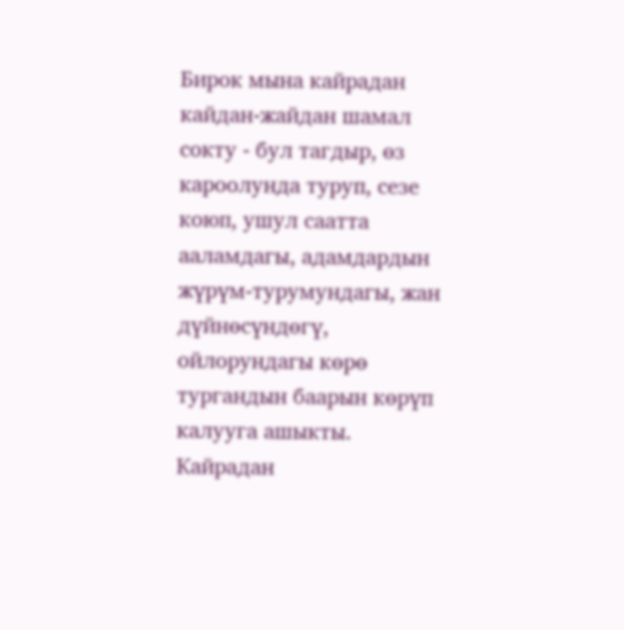Бирок мына кайрадан кайдан-жайдан шамал сокту - бул тагдыр, өз кароолунда туруп, сезе коюп, ушул саатта ааламдагы, адамдардын жүрүм-турумундагы, жан дүйнөсүндөгү, ойлорундагы көрө тургандын баарын көрүп калууга ашыкты. Кайрадан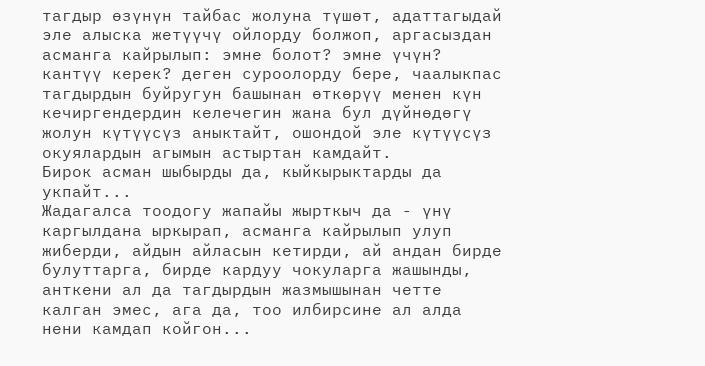тагдыр өзүнүн тайбас жолуна түшөт, адаттагыдай эле алыска жетүүчү ойлорду болжоп, аргасыздан асманга кайрылып: эмне болот? эмне үчүн? кантүү керек? деген суроолорду бере, чаалыкпас тагдырдын буйругун башынан өткөрүү менен күн кечиргендердин келечегин жана бул дүйнөдөгү жолун күтүүсүз аныктайт, ошондой эле күтүүсүз окуялардын агымын астыртан камдайт.
Бирок асман шыбырды да, кыйкырыктарды да укпайт...
Жадагалса тоодогу жапайы жырткыч да - үнү каргылдана ыркырап, асманга кайрылып улуп жиберди, айдын айласын кетирди, ай андан бирде булуттарга, бирде кардуу чокуларга жашынды, анткени ал да тагдырдын жазмышынан четте калган эмес, ага да, тоо илбирсине ал алда нени камдап койгон...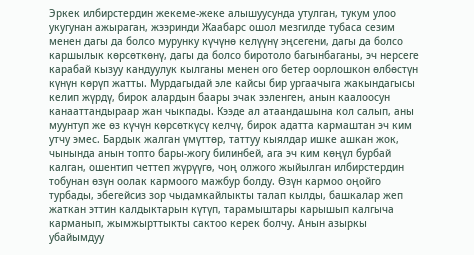Эркек илбирстердин жекеме-жеке алышуусунда утулган, тукум улоо укугунан ажыраган, жээринди Жаабарс ошол мезгилде тубаса сезим менен дагы да болсо мурунку күчүнө келүүнү эңсегени, дагы да болсо каршылык көрсөткөнү, дагы да болсо биротоло багынбаганы, эч нерсеге карабай кызуу кандуулук кылганы менен ого бетер оорлошкон өлбөстүн күнүн көрүп жатты. Мурдагыдай эле кайсы бир ургаачыга жакындагысы келип жүрдү, бирок алардын баары эчак ээленген, анын каалоосун канааттандыраар жан чыкпады. Кээде ал атаандашына кол салып, аны муунтуп же өз күчүн көрсөткүсү келчү, бирок адатта кармаштан эч ким утчу эмес. Бардык жалган үмүттөр, таттуу кыялдар ишке ашкан жок, чынында анын топто бары-жогу билинбей, ага эч ким көңүл бурбай калган, ошентип четтеп жүрүүгө, чоң олжого жыйылган илбирстердин тобунан өзүн оолак кармоого мажбур болду. Өзүн кармоо оңойго турбады, эбегейсиз зор чыдамкайлыкты талап кылды, башкалар жеп жаткан эттин калдыктарын күтүп, тарамыштары карышып калгыча карманып, жымжырттыкты сактоо керек болчу. Анын азыркы убайымдуу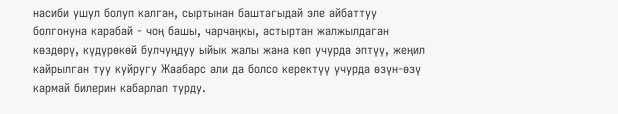насиби ушул болуп калган, сыртынан баштагыдай эле айбаттуу болгонуна карабай - чоң башы, чарчаңкы, астыртан жалжылдаган көздөрү, күдүрөкөй булчуңдуу ыйык жалы жана көп учурда эптүү, жеңил кайрылган туу куйругу Жаабарс али да болсо керектүү учурда өзүн-өзү кармай билерин кабарлап турду.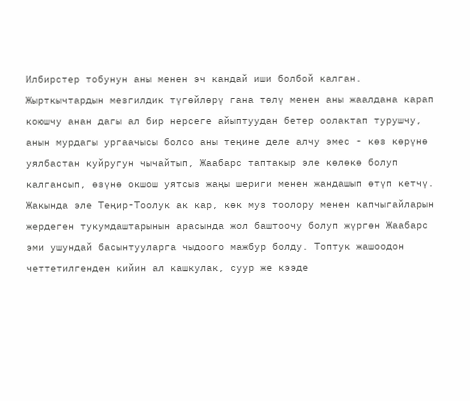Илбирстер тобунун аны менен эч кандай иши болбой калган. Жырткычтардын мезгилдик түгөйлөрү гана төлү менен аны жаалдана карап коюшчу анан дагы ал бир нерсеге айыптуудан бетер оолактап турушчу, анын мурдагы ургаачысы болсо аны теңине деле алчу эмес - көз көрүнө уялбастан куйругун чычайтып, Жаабарс таптакыр эле көлөкө болуп калгансып, өзүнө окшош уятсыз жаңы шериги менен жандашып өтүп кетчү. Жакында эле Теңир-Тоолук ак кар, көк муз тоолору менен капчыгайларын жердеген тукумдаштарынын арасында жол баштоочу болуп жүргөн Жаабарс эми ушундай басынтууларга чыдоого мажбур болду. Топтук жашоодон четтетилгенден кийин ал кашкулак, суур же кээде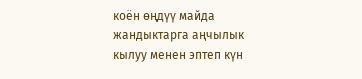коён өңдүү майда жандыктарга аңчылык кылуу менен эптеп күн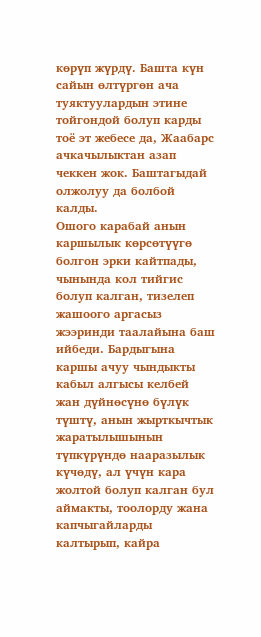көрүп жүрдү. Башта күн сайын өлтүргөн ача туяктуулардын этине тойгондой болуп карды тоё эт жебесе да, Жаабарс ачкачылыктан азап чеккен жок. Баштагыдай олжолуу да болбой калды.
Ошого карабай анын каршылык көрсөтүүгө болгон эрки кайтпады, чынында кол тийгис болуп калган, тизелеп жашоого аргасыз жээринди таалайына баш ийбеди. Бардыгына каршы ачуу чындыкты кабыл алгысы келбей жан дүйнөсүнө бүлүк түштү, анын жырткычтык жаратылышынын түпкүрүндө нааразылык күчөдү, ал үчүн кара жолтой болуп калган бул аймакты, тоолорду жана капчыгайларды калтырып, кайра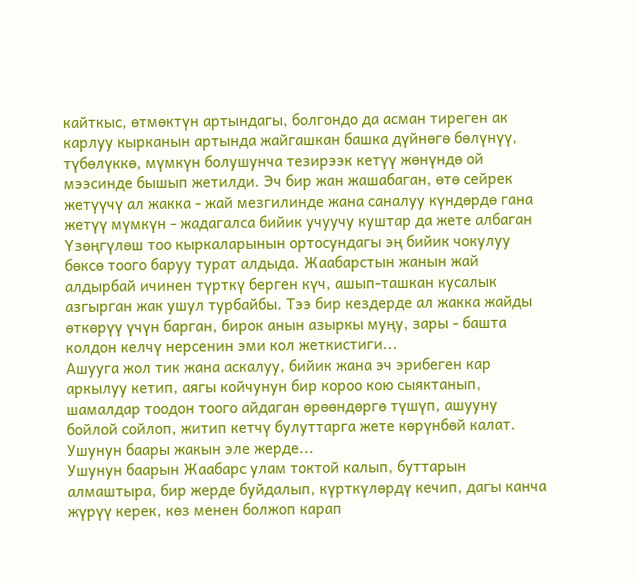кайткыс, өтмөктүн артындагы, болгондо да асман тиреген ак карлуу кырканын артында жайгашкан башка дүйнөгө бөлүнүү, түбөлүккө, мүмкүн болушунча тезирээк кетүү жөнүндө ой мээсинде бышып жетилди. Эч бир жан жашабаган, өтө сейрек жетүүчү ал жакка - жай мезгилинде жана саналуу күндөрдө гана жетүү мүмкүн - жадагалса бийик учуучу куштар да жете албаган Үзөңгүлөш тоо кыркаларынын ортосундагы эң бийик чокулуу бөксө тоого баруу турат алдыда. Жаабарстын жанын жай алдырбай ичинен түрткү берген күч, ашып-ташкан кусалык азгырган жак ушул турбайбы. Тээ бир кездерде ал жакка жайды өткөрүү үчүн барган, бирок анын азыркы муңу, зары - башта колдон келчү нерсенин эми кол жеткистиги...
Ашууга жол тик жана аскалуу, бийик жана эч эрибеген кар аркылуу кетип, аягы койчунун бир короо кою сыяктанып, шамалдар тоодон тоого айдаган өрөөндөргө түшүп, ашууну бойлой сойлоп, житип кетчү булуттарга жете көрүнбөй калат. Ушунун баары жакын эле жерде...
Ушунун баарын Жаабарс улам токтой калып, буттарын алмаштыра, бир жерде буйдалып, күрткүлөрдү кечип, дагы канча жүрүү керек, көз менен болжоп карап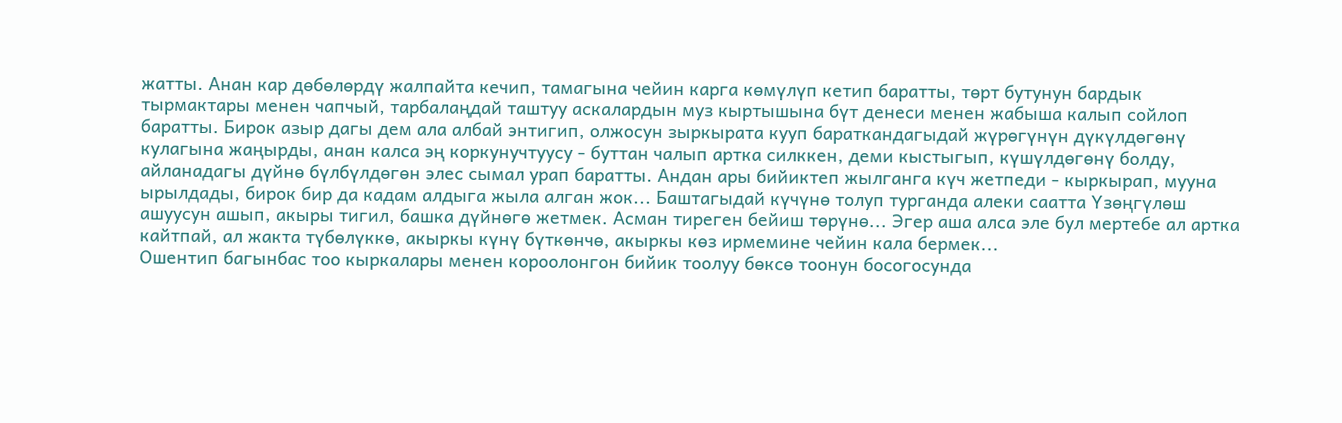жатты. Анан кар дөбөлөрдү жалпайта кечип, тамагына чейин карга көмүлүп кетип баратты, төрт бутунун бардык тырмактары менен чапчый, тарбалаңдай таштуу аскалардын муз кыртышына бүт денеси менен жабыша калып сойлоп баратты. Бирок азыр дагы дем ала албай энтигип, олжосун зыркырата кууп бараткандагыдай жүрөгүнүн дүкүлдөгөнү кулагына жаңырды, анан калса эң коркунучтуусу - буттан чалып артка силккен, деми кыстыгып, күшүлдөгөнү болду, айланадагы дүйнө бүлбүлдөгөн элес сымал урап баратты. Андан ары бийиктеп жылганга күч жетпеди - кыркырап, мууна ырылдады, бирок бир да кадам алдыга жыла алган жок... Баштагыдай күчүнө толуп турганда алеки саатта Үзөңгүлөш ашуусун ашып, акыры тигил, башка дүйнөгө жетмек. Асман тиреген бейиш төрүнө... Эгер аша алса эле бул мертебе ал артка кайтпай, ал жакта түбөлүккө, акыркы күнү бүткөнчө, акыркы көз ирмемине чейин кала бермек...
Ошентип багынбас тоо кыркалары менен короолонгон бийик тоолуу бөксө тоонун босогосунда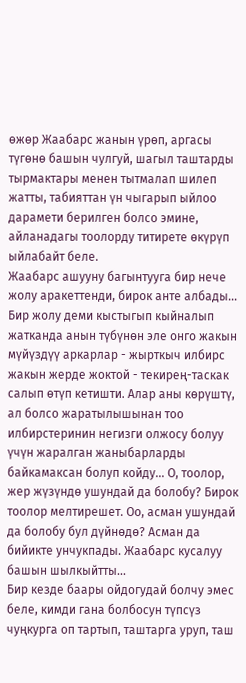өжөр Жаабарс жанын үрөп, аргасы түгөнө башын чулгуй, шагыл таштарды тырмактары менен тытмалап шилеп жатты, табияттан үн чыгарып ыйлоо дарамети берилген болсо эмине, айланадагы тоолорду титирете өкүрүп ыйлабайт беле.
Жаабарс ашууну багынтууга бир нече жолу аракеттенди, бирок анте албады... Бир жолу деми кыстыгып кыйналып жатканда анын түбүнөн эле онго жакын мүйүздүү аркарлар - жырткыч илбирс жакын жерде жоктой - текирең-таскак салып өтүп кетишти. Алар аны көрүштү, ал болсо жаратылышынан тоо илбирстеринин негизги олжосу болуу үчүн жаралган жаныбарларды байкамаксан болуп койду... О, тоолор, жер жүзүндө ушундай да болобу? Бирок тоолор мелтирешет. Оо, асман ушундай да болобу бул дүйнөдө? Асман да бийикте унчукпады. Жаабарс кусалуу башын шылкыйтты...
Бир кезде баары ойдогудай болчу эмес беле, кимди гана болбосун түпсүз чуңкурга оп тартып, таштарга уруп, таш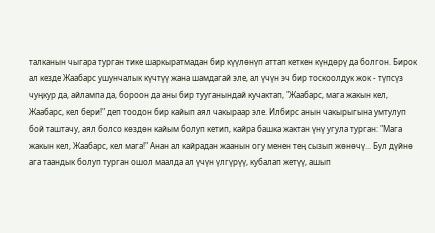талканын чыгара турган тике шаркыратмадан бир күүлөнүп аттап кеткен күндөрү да болгон. Бирок ал кезде Жаабарс ушунчалык күчтүү жана шамдагай эле, ал үчүн эч бир тоскоолдук жок - түпсүз чуңкур да, айлампа да, бороон да аны бир тууганындай кучактап, "Жаабарс, мага жакын кел, Жаабарс, кел бери!" деп тоодон бир кайып аял чакыраар эле. Илбирс анын чакырыгына умтулуп бой таштачу, аял болсо көздөн кайым болуп кетип, кайра башка жактан үнү угула турган: "Мага жакын кел, Жаабарс, кел мага!" Анан ал кайрадан жаанын огу менен тең сызып жөнөчү... Бул дүйнө ага таандык болуп турган ошол маалда ал үчүн үлгүрүү, кубалап жетүү, ашып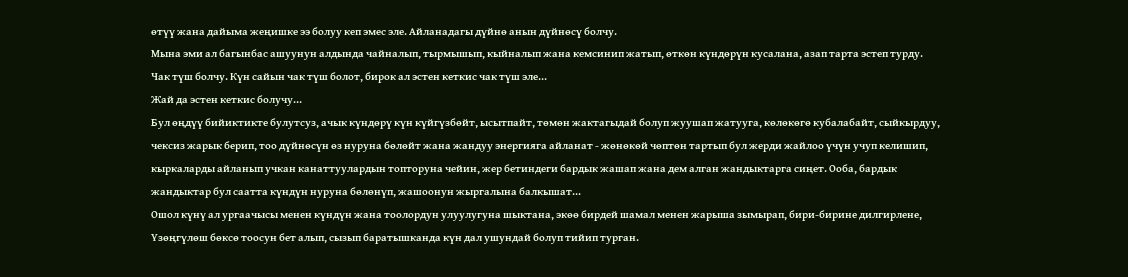өтүү жана дайыма жеңишке ээ болуу кеп эмес эле. Айланадагы дүйнө анын дүйнөсү болчу.
Мына эми ал багынбас ашуунун алдында чайналып, тырмышып, кыйналып жана кемсинип жатып, өткөн күндөрүн кусалана, азап тарта эстеп турду.
Чак түш болчу. Күн сайын чак түш болот, бирок ал эстен кеткис чак түш эле...
Жай да эстен кеткис болучу...
Бул өңдүү бийиктикте булутсуз, ачык күндөрү күн күйгүзбөйт, ысытпайт, төмөн жактагыдай болуп жуушап жатууга, көлөкөгө кубалабайт, сыйкырдуу, чексиз жарык берип, тоо дүйнөсүн өз нуруна бөлөйт жана жандуу энергияга айланат - жөнөкөй чөптөн тартып бул жерди жайлоо үчүн учуп келишип, кыркаларды айланып учкан канаттуулардын топторуна чейин, жер бетиндеги бардык жашап жана дем алган жандыктарга сиңет. Ооба, бардык жандыктар бул саатта күндүн нуруна бөлөнүп, жашоонун жыргалына балкышат...
Ошол күнү ал ургаачысы менен күндүн жана тоолордун улуулугуна шыктана, экөө бирдей шамал менен жарыша зымырап, бири-бирине дилгирлене, Үзөңгүлөш бөксө тоосун бет алып, сызып баратышканда күн дал ушундай болуп тийип турган.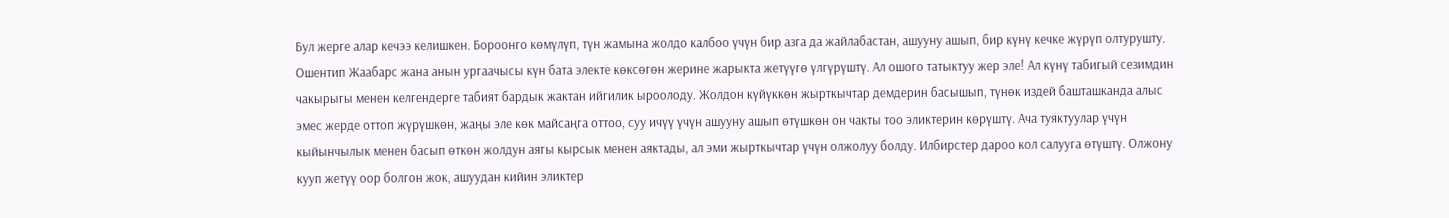Бул жерге алар кечээ келишкен. Бороонго көмүлүп, түн жамына жолдо калбоо үчүн бир азга да жайлабастан, ашууну ашып, бир күнү кечке жүрүп олтурушту. Ошентип Жаабарс жана анын ургаачысы күн бата электе көксөгөн жерине жарыкта жетүүгө үлгүрүштү. Ал ошого татыктуу жер эле! Ал күнү табигый сезимдин чакырыгы менен келгендерге табият бардык жактан ийгилик ыроолоду. Жолдон күйүккөн жырткычтар демдерин басышып, түнөк издей башташканда алыс эмес жерде оттоп жүрүшкөн, жаңы эле көк майсаңга оттоо, суу ичүү үчүн ашууну ашып өтүшкөн он чакты тоо эликтерин көрүштү. Ача туяктуулар үчүн кыйынчылык менен басып өткөн жолдун аягы кырсык менен аяктады, ал эми жырткычтар үчүн олжолуу болду. Илбирстер дароо кол салууга өтүштү. Олжону кууп жетүү оор болгон жок, ашуудан кийин эликтер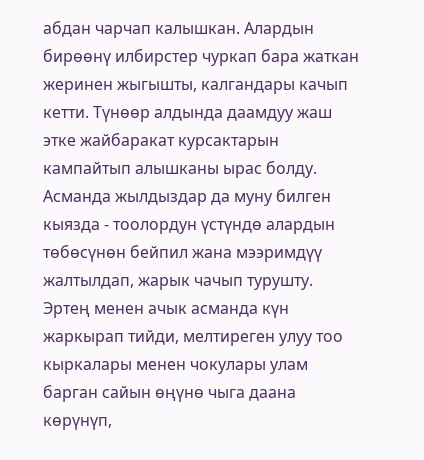абдан чарчап калышкан. Алардын бирөөнү илбирстер чуркап бара жаткан жеринен жыгышты, калгандары качып кетти. Түнөөр алдында даамдуу жаш этке жайбаракат курсактарын кампайтып алышканы ырас болду. Асманда жылдыздар да муну билген кыязда - тоолордун үстүндө алардын төбөсүнөн бейпил жана мээримдүү жалтылдап, жарык чачып турушту.
Эртең менен ачык асманда күн жаркырап тийди, мелтиреген улуу тоо кыркалары менен чокулары улам барган сайын өңүнө чыга даана көрүнүп,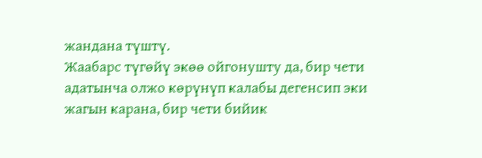жандана түштү.
Жаабарс түгөйү экөө ойгонушту да, бир чети адатынча олжо көрүнүп калабы дегенсип эки жагын карана, бир чети бийик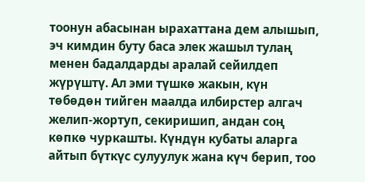тоонун абасынан ырахаттана дем алышып, эч кимдин буту баса элек жашыл тулаң менен бадалдарды аралай сейилдеп жүрүштү. Ал эми түшкө жакын, күн төбөдөн тийген маалда илбирстер алгач желип-жортуп, секиришип, андан соң көпкө чуркашты. Күндүн кубаты аларга айтып бүткүс сулуулук жана күч берип, тоо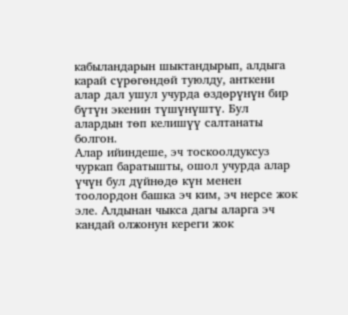кабыландарын шыктандырып, алдыга карай сүрөгөндөй туюлду, анткени алар дал ушул учурда өздөрүнүн бир бүтүн экенин түшүнүштү. Бул алардын төп келишүү салтанаты болгон.
Алар ийиндеше, эч тоскоолдуксуз чуркап баратышты, ошол учурда алар үчүн бул дүйнөдө күн менен тоолордон башка эч ким, эч нерсе жок эле. Алдынан чыкса дагы аларга эч кандай олжонун кереги жок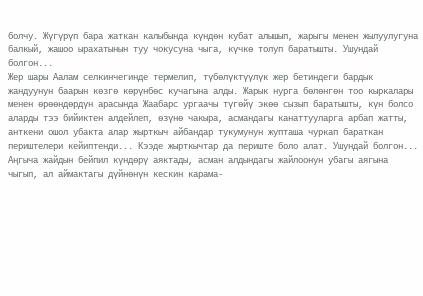болчу. Жүгүрүп бара жаткан калыбында күндөн кубат алышып, жарыгы менен жылуулугуна балкый, жашоо ырахатынын туу чокусуна чыга, күчкө толуп баратышты. Ушундай болгон...
Жер шары Аалам селкинчегинде термелип, түбөлүктүүлүк жер бетиндеги бардык жандуунун баарын көзгө көрүнбөс кучагына алды. Жарык нурга бөлөнгөн тоо кыркалары менен өрөөндөрдүн арасында Жаабарс ургаачы түгөйү экөө сызып баратышты, күн болсо аларды тээ бийиктен алдейлеп, өзүнө чакыра, асмандагы канаттууларга арбап жатты, анткени ошол убакта алар жырткыч айбандар тукумунун жупташа чуркап бараткан периштелери кейиптенди... Кээде жырткычтар да периште боло алат. Ушундай болгон...
Аңгыча жайдын бейпил күндөрү аяктады, асман алдындагы жайлоонун убагы аягына чыгып, ал аймактагы дүйнөнүн кескин карама-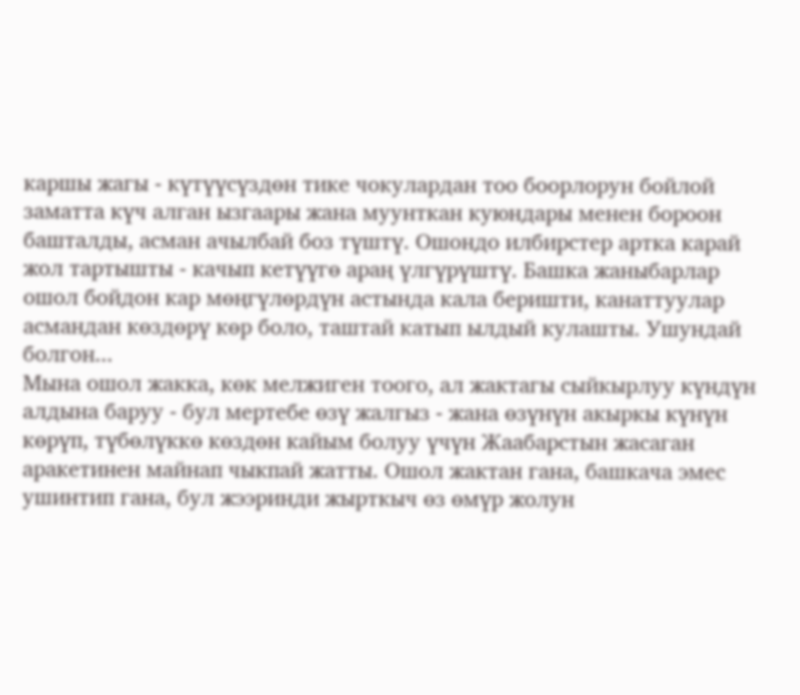каршы жагы - күтүүсүздөн тике чокулардан тоо боорлорун бойлой заматта күч алган ызгаары жана муунткан куюндары менен бороон башталды, асман ачылбай боз түштү. Ошондо илбирстер артка карай жол тартышты - качып кетүүгө араң үлгүрүштү. Башка жаныбарлар ошол бойдон кар мөңгүлөрдүн астында кала беришти, канаттуулар асмандан көздөрү көр боло, таштай катып ылдый кулашты. Ушундай болгон...
Мына ошол жакка, көк мелжиген тоого, ал жактагы сыйкырлуу күндүн алдына баруу - бул мертебе өзү жалгыз - жана өзүнүн акыркы күнүн көрүп, түбөлүккө көздөн кайым болуу үчүн Жаабарстын жасаган аракетинен майнап чыкпай жатты. Ошол жактан гана, башкача эмес ушинтип гана, бул жээринди жырткыч өз өмүр жолун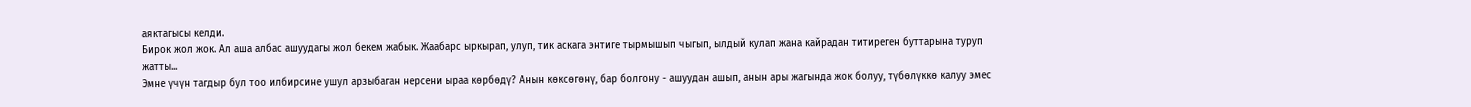аяктагысы келди.
Бирок жол жок. Ал аша албас ашуудагы жол бекем жабык. Жаабарс ыркырап, улуп, тик аскага энтиге тырмышып чыгып, ылдый кулап жана кайрадан титиреген буттарына туруп жатты...
Эмне үчүн тагдыр бул тоо илбирсине ушул арзыбаган нерсени ыраа көрбөдү? Анын көксөгөнү, бар болгону - ашуудан ашып, анын ары жагында жок болуу, түбөлүккө калуу эмес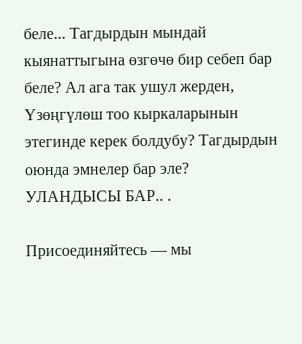беле... Тагдырдын мындай кыянаттыгына өзгөчө бир себеп бар беле? Ал ага так ушул жерден, Үзөңгүлөш тоо кыркаларынын этегинде керек болдубу? Тагдырдын оюнда эмнелер бар эле?
УЛАНДЫСЫ БАР.. .

Присоединяйтесь — мы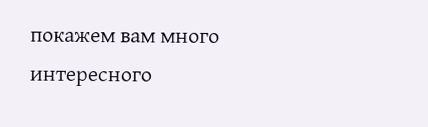покажем вам много интересного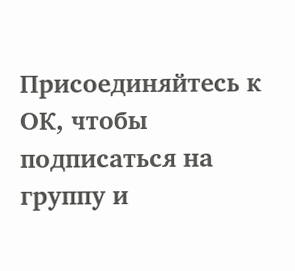Присоединяйтесь к ОК, чтобы подписаться на группу и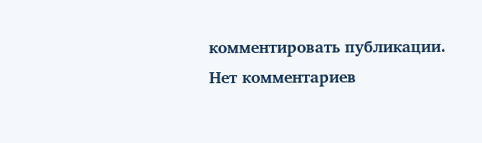комментировать публикации.
Нет комментариев